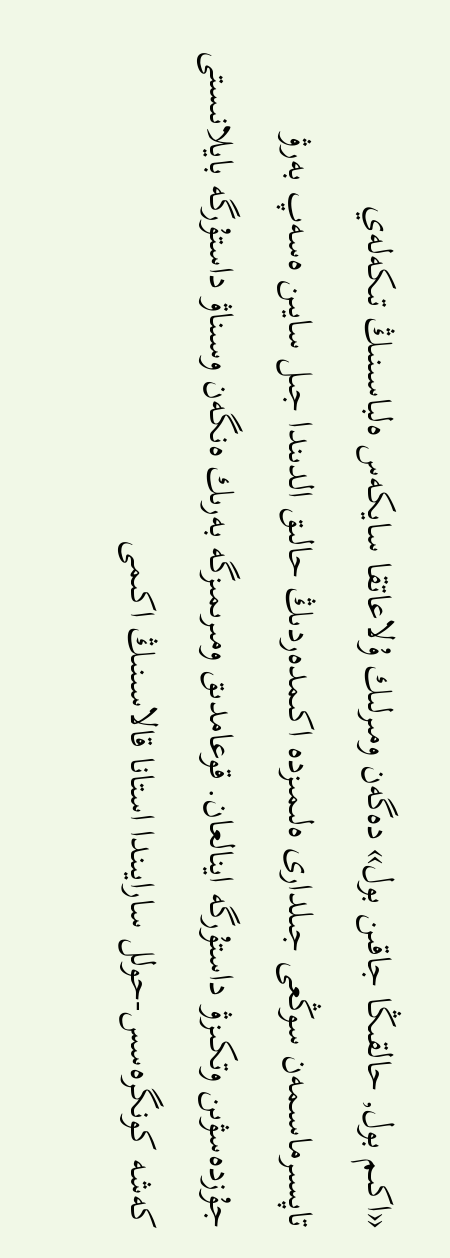«اكىم بول, حالقىڭا جاقىن بول» دەگەن ومىرلىك ۇلاعاتقا سايكەس ەلباسىنىڭ تىكەلەي تاپسىرماسىمەن سوڭعى جىلدارى ەلىمىزدە اكىمدەردىڭ حالىق الدىندا جىل سايىن ەسەپ بەرۋ جۇزدەسۋىن وتكىزۋ داستۇرگە اينالعان. قوعامدىق ومىرىمىزگە بەرىك ەنگەن وسىناۋ داستۇرگە بايلانىستى كەشە كونگرەسس-حولل سارايىندا استانا قالاسىنىڭ اكىمى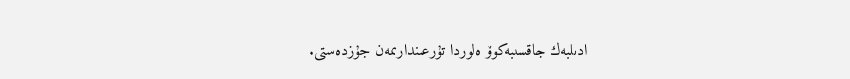ادىلبەك جاقسىبەكوۆ ەلوردا تۇرعىندارىمەن جۇزدەستى.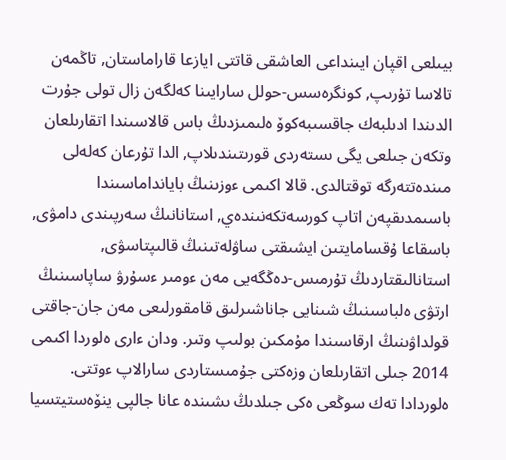بيىلعى اقپان ايىنداعى العاشقى قاتتى ايازعا قاراماستان, تاڭمەن تالاسا تۇرىپ, كونگرەسس-حولل سارايىنا كەلگەن زال تولى جۇرت الدىندا ادىلبەك جاقسىبەكوۆ ەلىمىزدىڭ باس قالاسىندا اتقارىلعان وتكەن جىلعى يگى ىستەردى قورىتىندىلاپ, الدا تۇرعان كەلەلى مىندەتتەرگە توقتالدى. قالا اكىمى ءوزىنىڭ بايانداماسىندا باسىمدىقپەن اتاپ كورسەتكەنىندەي, استانانىڭ سەرپىندى دامۋى, باسقاعا ۇقسامايتىن ايشىقتى ساۋلەتىنىڭ قالىپتاسۋى, استانالىقتاردىڭ تۇرمىس-دەڭگەيى مەن ءومىر ءسۇرۋ ساپاسىنىڭ ارتۋى ەلباسىنىڭ شىنايى جاناشىرلىق قامقورلىعى مەن جان-جاقتى قولداۋىنىڭ ارقاسىندا مۇمكىن بولىپ وتىر. ودان ءارى ەلوردا اكىمى 2014 جىلى اتقارىلعان وزەكتى جۇمىستاردى سارالاپ ءوتتى.
ەلوردادا تەك سوڭعى ەكى جىلدىڭ ىشىندە عانا جالپى ينۆەستيتسيا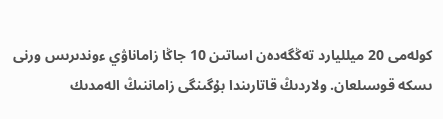كولەمى 20 ميلليارد تەڭگەدەن اساتىن 10 جاڭا زاماناۋي ءوندىرىس ورنى ىسكە قوسىلعان. ولاردىڭ قاتارىندا بۇگىنگى زاماننىڭ الەمدىك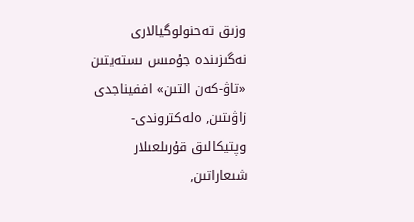وزىق تەحنولوگيالارى نەگىزىندە جۇمىس ىستەيتىن «تاۋ-كەن التىن» اففيناجدى زاۋىتىن, ەلەكتروندى-وپتيكالىق قۇرىلعىلار شىعاراتىن,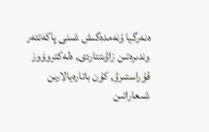ەنەرگيا ۇنەمدەگىش شىنى پاكەتتەر وندىرەتىن زاۋىتتاردى, ەلەكتروۆوز قۇراستىرۋ, كۇن باتارەيالارىن شىعاراتىن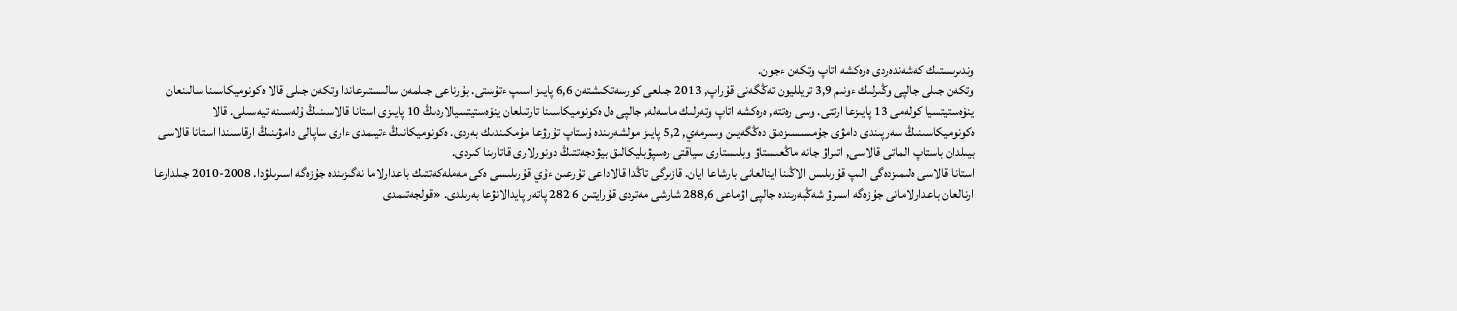وندىرىستىك كەشەندەردى ەرەكشە اتاپ وتكەن ءجون.
وتكەن جىلى جالپى وڭىرلىك ءونىم 3,9 تريلليون تەڭگەنى قۇراپ, 2013 جىلعى كورسەتكىشتەن 6,6 پايىز اسىپ ءتۇستى. بۇرناعى جىلمەن سالىستىرعاندا وتكەن جىلى قالا ەكونوميكاسىنا سالىنعان ينۆەستيتسيا كولەمى 13 پايىزعا ارتتى. وسى رەتتە, ەرەكشە اتاپ وتەرلىك ماسەلە, جالپى ەل ەكونوميكاسىنا تارتىلعان ينۆەستيتسيالاردىڭ 10 پايىزى استانا قالاسىنىڭ ۇلەسىنە تيەسىلى. قالا ەكونوميكاسىنىڭ سەرپىندى دامۋى جۇمىسسىزدىق دەڭگەيىن وسىرمەي, 5,2 پايىز مولشەرىندە ۇستاپ تۇرۋعا مۇمكىندىك بەردى. ەكونوميكانىڭ ءتيىمدى ءارى ساپالى دامۋىنىڭ ارقاسىندا استانا قالاسى بيىلدان باستاپ الماتى قالاسى, اتىراۋ جانە ماڭعىستاۋ وبلىستارى سياقتى رەسپۋبليكالىق بيۋدجەتتىڭ دونورلارى قاتارىنا كىردى.
استانا قالاسى ەلىمىزدەگى الىپ قۇرىلىس الاڭىنا اينالعانى بارشاعا ايان. قازىرگى تاڭدا قالاداعى تۇرعىن ءۇي قۇرىلىسى ەكى مەملەكەتتىك باعدارلاما نەگىزىندە جۇزەگە اسىرىلۋدا. 2008-2010 جىلدارعا ارنالعان باعدارلامانى جۇزەگە اسىرۋ شەڭبەرىندە جالپى اۋماعى 288,6 شارشى مەتردى قۇرايتىن 6 282 پاتەر پايدالانۋعا بەرىلدى. «قولجەتىمدى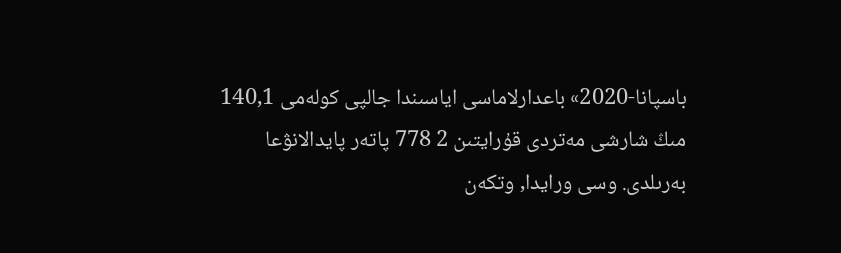باسپانا-2020» باعدارلاماسى اياسىندا جالپى كولەمى 140,1 مىڭ شارشى مەتردى قۇرايتىن 2 778 پاتەر پايدالانۋعا بەرىلدى. وسى ورايدا, وتكەن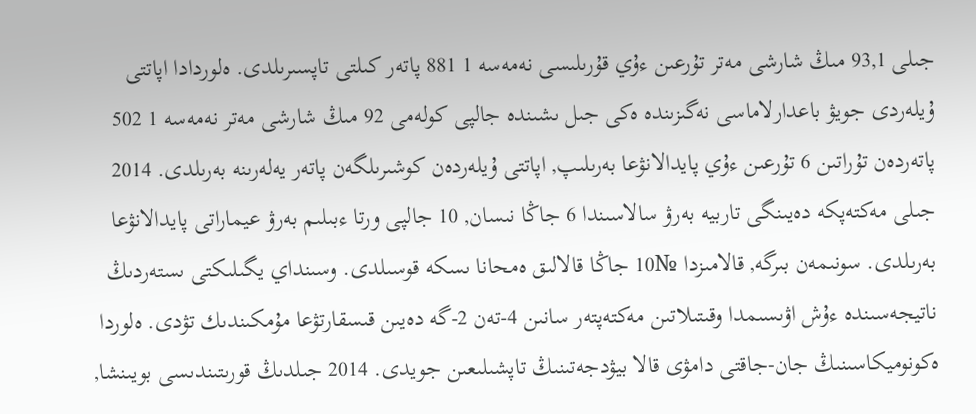جىلى 93,1 مىڭ شارشى مەتر تۇرعىن ءۇي قۇرىلىسى نەمەسە 1 881 پاتەر كىلتى تاپسىرىلدى. ەلوردادا اپاتتى ۇيلەردى جويۋ باعدارلاماسى نەگىزىندە ەكى جىل ىشىندە جالپى كولەمى 92 مىڭ شارشى مەتر نەمەسە 1 502 پاتەردەن تۇراتىن 6 تۇرعىن ءۇي پايدالانۋعا بەرىلىپ, اپاتتى ۇيلەردەن كوشىرىلگەن پاتەر يەلەرىنە بەرىلدى. 2014 جىلى مەكتەپكە دەيىنگى تاربيە بەرۋ سالاسىندا 6 جاڭا نىسان, 10 جالپى ورتا ءبىلىم بەرۋ عيماراتى پايدالانۋعا بەرىلدى. سونىمەن بىرگە, قالامىزدا №10 جاڭا قالالىق ەمحانا ىسكە قوسىلدى. وسىنداي يگىلىكتى ىستەردىڭ ناتيجەسىندە ءۇش اۋىسىمدا وقىتىلاتىن مەكتەپتەر سانىن 4-تەن 2-گە دەيىن قىسقارتۋعا مۇمكىندىك تۋدى. ەلوردا ەكونوميكاسىنىڭ جان-جاقتى دامۋى قالا بيۋدجەتىنىڭ تاپشىلىعىن جويدى. 2014 جىلدىڭ قورىتىندىسى بويىنشا,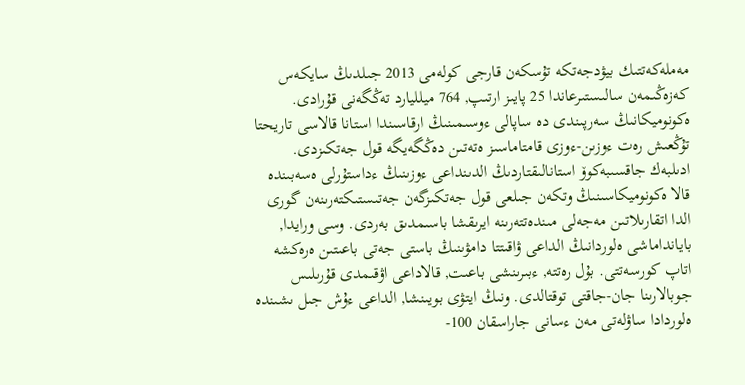مەملەكەتتىك بيۋدجەتكە تۇسكەن قارجى كولەمى 2013 جىلدىڭ سايكەس كەزەڭىمەن سالىستىرعاندا 25 پايىز ارتىپ, 764 ميلليارد تەڭگەنى قۇرادى. ەكونوميكانىڭ سەرپىندى دە ساپالى ءوسىمىنىڭ ارقاسىندا استانا قالاسى تاريحتا تۇڭعىش رەت ءوزىن-ءوزى قامتاماسىز ەتەتىن دەڭگەيگە قول جەتكىزدى.
ادىلبەك جاقسىبەكوۆ استانالىقتاردىڭ الدىنداعى ءوزىنىڭ ءداستۇرلى ەسەبىندە قالا ەكونوميكاسىنىڭ وتكەن جىلعى قول جەتكىزگەن جەتىستىكتەرىنەن گورى الدا اتقارىلاتىن مەجەلى مىندەتتەرىنە ايرىقشا باسىمدىق بەردى. وسى ورايدا, بايانداماشى ەلوردانىڭ الداعى ۋاقىتتا دامۋىنىڭ باستى جەتى باعىتىن ەرەكشە اتاپ كورسەتتى. بۇل رەتتە, ءبىرىنشى باعىت, قالاداعى اۋقىمدى قۇرىلىس جوبالارىنا جان-جاقتى توقتالدى. ونىڭ ايتۋى بويىنشا, الداعى ءۇش جىل ىشىندە ەلوردادا ساۋلەتى مەن ءسانى جاراسقان 100-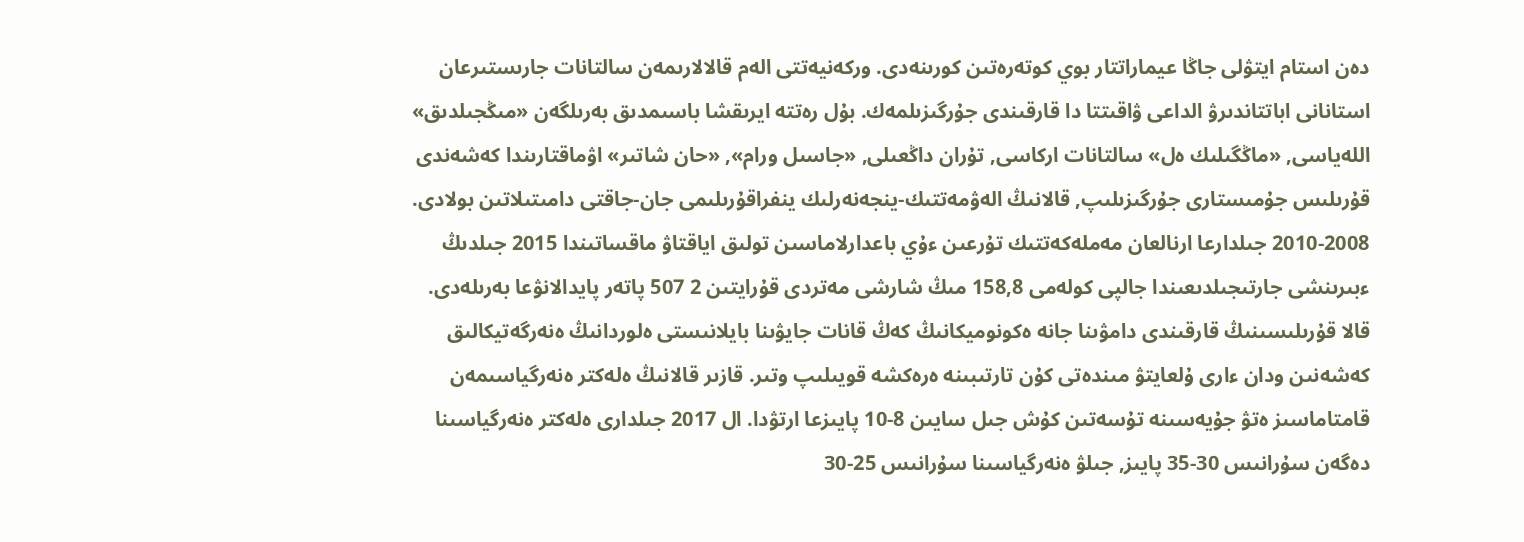دەن استام ايتۋلى جاڭا عيماراتتار بوي كوتەرەتىن كورىنەدى. وركەنيەتتى الەم قالالارىمەن سالتانات جارىستىرعان استانانى اباتتاندىرۋ الداعى ۋاقىتتا دا قارقىندى جۇرگىزىلمەك. بۇل رەتتە ايرىقشا باسىمدىق بەرىلگەن «مىڭجىلدىق» اللەياسى, «ماڭگىلىك ەل» سالتانات اركاسى, تۇران داڭعىلى, «جاسىل ورام», «حان شاتىر» اۋماقتارىندا كەشەندى قۇرىلىس جۇمىستارى جۇرگىزىلىپ, قالانىڭ الەۋمەتتىك-ينجەنەرلىك ينفراقۇرىلىمى جان-جاقتى دامىتىلاتىن بولادى. 2008-2010 جىلدارعا ارنالعان مەملەكەتتىك تۇرعىن ءۇي باعدارلاماسىن تولىق اياقتاۋ ماقساتىندا 2015 جىلدىڭ ءبىرىنشى جارتىجىلدىعىندا جالپى كولەمى 158,8 مىڭ شارشى مەتردى قۇرايتىن 2 507 پاتەر پايدالانۋعا بەرىلەدى.
قالا قۇرىلىسىنىڭ قارقىندى دامۋىنا جانە ەكونوميكانىڭ كەڭ قانات جايۋىنا بايلانىستى ەلوردانىڭ ەنەرگەتيكالىق كەشەنىن ودان ءارى ۇلعايتۋ مىندەتى كۇن تارتىبىنە ەرەكشە قويىلىپ وتىر. قازىر قالانىڭ ەلەكتر ەنەرگياسىمەن قامتاماسىز ەتۋ جۇيەسىنە تۇسەتىن كۇش جىل سايىن 8-10 پايىزعا ارتۋدا. ال 2017 جىلدارى ەلەكتر ەنەرگياسىنا دەگەن سۇرانىس 30-35 پايىز, جىلۋ ەنەرگياسىنا سۇرانىس 25-30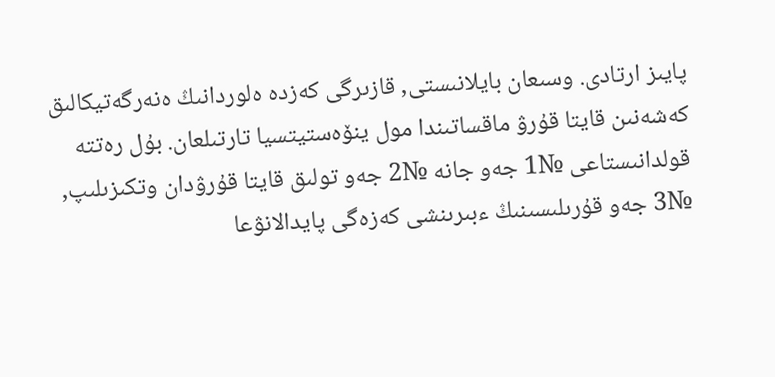پايىز ارتادى. وسىعان بايلانىستى, قازىرگى كەزدە ەلوردانىڭ ەنەرگەتيكالىق كەشەنىن قايتا قۇرۋ ماقساتىندا مول ينۆەستيتسيا تارتىلعان. بۇل رەتتە قولدانىستاعى №1 جەو جانە №2 جەو تولىق قايتا قۇرۋدان وتكىزىلىپ, №3 جەو قۇرىلىسىنىڭ ءبىرىنشى كەزەگى پايدالانۋعا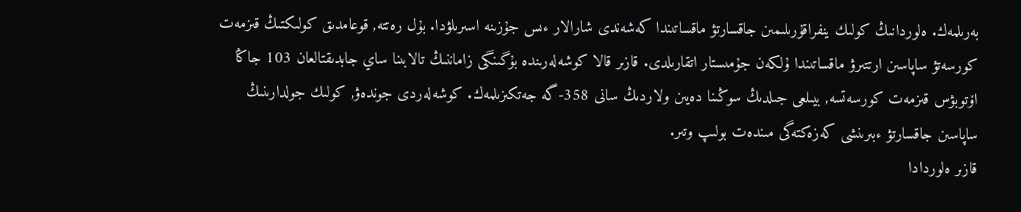بەرىلمەك. ەلوردانىڭ كولىك ينفراقۇرىلىمىن جاقسارتۋ ماقساتىندا كەشەندى شارالار ءىس جۇزىنە اسىرىلۋدا. بۇل رەتتە, قوعامدىق كولىكتىڭ قىزمەت كورسەتۋ ساپاسىن ارتتىرۋ ماقساتىندا ۇلكەن جۇمىستار اتقارىلدى. قازىر قالا كوشەلەرىندە بۇگىنگى زاماننىڭ تالابىنا ساي جابدىقتالعان 103 جاڭا اۆتوبۋس قىزمەت كورسەتسە, بيىلعى جىلدىڭ سوڭىنا دەيىن ولاردىڭ سانى 358-گە جەتكىزىلمەك. كوشەلەردى جوندەۋ, كولىك جولدارىنىڭ ساپاسىن جاقسارتۋ ءبىرىنشى كەزەكتەگى مىندەت بولىپ وتىر.
قازىر ەلوردادا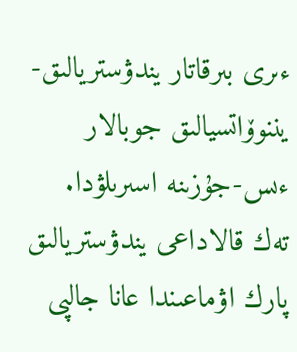ءىرى بىرقاتار يندۋستريالىق-يننوۆاتسيالىق جوبالار ءىس-جۇزىنە اسىرىلۋدا. تەك قالاداعى يندۋستريالىق پارك اۋماعىندا عانا جالپى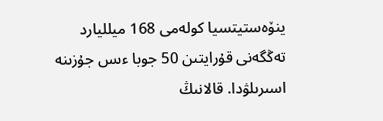ينۆەستيتسيا كولەمى 168 ميلليارد تەڭگەنى قۇرايتىن 50 جوبا ءىس جۇزىنە اسىرىلۋدا. قالانىڭ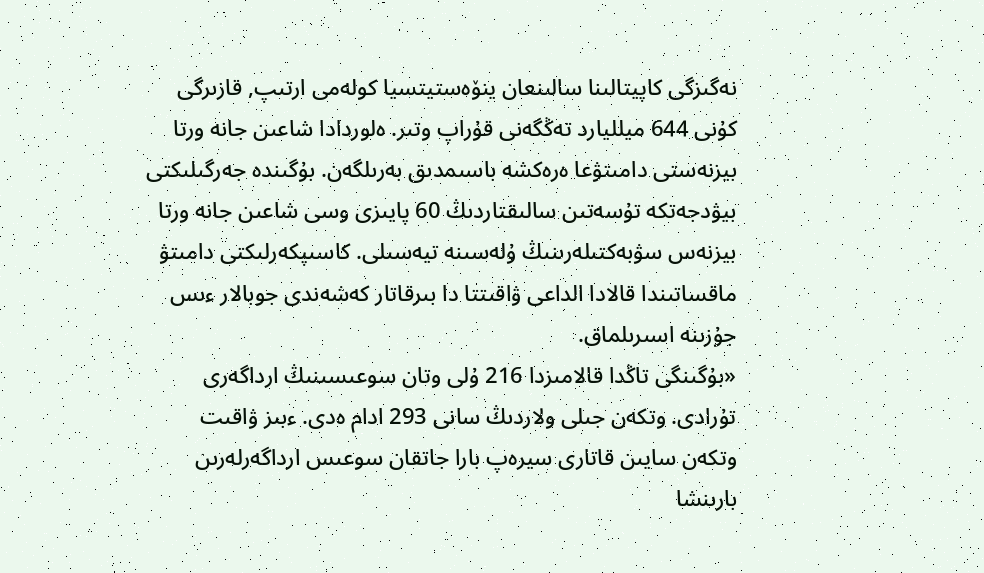نەگىزگى كاپيتالىنا سالىنعان ينۆەستيتسيا كولەمى ارتىپ, قازىرگى كۇنى 644 ميلليارد تەڭگەنى قۇراپ وتىر. ەلوردادا شاعىن جانە ورتا بيزنەستى دامىتۋعا ەرەكشە باسىمدىق بەرىلگەن. بۇگىندە جەرگىلىكتى بيۋدجەتكە تۇسەتىن سالىقتاردىڭ 60 پايىزى وسى شاعىن جانە ورتا بيزنەس سۋبەكتىلەرىنىڭ ۇلەسىنە تيەسىلى. كاسىپكەرلىكتى دامىتۋ ماقساتىندا قالادا الداعى ۋاقىتتا دا بىرقاتار كەشەندى جوبالار ءىس جۇزىنە اسىرىلماق.
«بۇگىنگى تاڭدا قالامىزدا 216 ۇلى وتان سوعىسىنىڭ ارداگەرى تۇرادى. وتكەن جىلى ولاردىڭ سانى 293 ادام ەدى. ءبىز ۋاقىت وتكەن سايىن قاتارى سيرەپ بارا جاتقان سوعىس ارداگەرلەرىن بارىنشا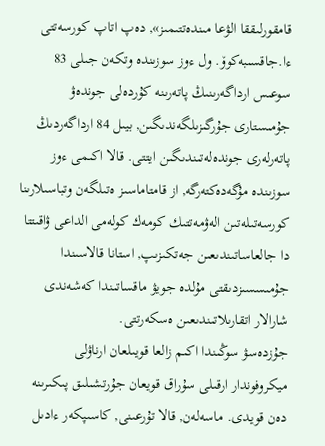قامقورلىققا الۋعا مىندەتتىمىز», دەپ اتاپ كورسەتتى ءا.جاقسىبەكوۆ. ول ءوز سوزىندە وتكەن جىلى 83 سوعىس ارداگەرىنىڭ پاتەرىنە كۇردەلى جوندەۋ جۇمىستارى جۇرگىزىلگەندىگىن, بيىل 84 ارداگەردىڭ پاتەرلەرى جوندەلەتىندىگىن ايتتى. قالا اكىمى ءوز سوزىندە مۇگەدەكتەرگە, از قامتاماسىز ەتىلگەن وتباسىلارىنا كورسەتىلەتىن الەۋمەتتىك كومەك كولەمى الداعى ۋاقىتتا دا جالعاساتىندىعىن جەتكىزىپ, استانا قالاسىندا جۇمىسسىزدىقتى مۇلدە جويۋ ماقساتىندا كەشەندى شارالار اتقارىلاتىندىعىن ەسكەرتتى.
جۇزدەسۋ سوڭىندا اكىم زالعا قويىلعان ارناۋلى ميكروفوندار ارقىلى سۇراق قويعان جۇرتشىلىق پىكىرىنە دەن قويدى. ماسەلەن, قالا تۇرعىنى, كاسىپكەر ءادىل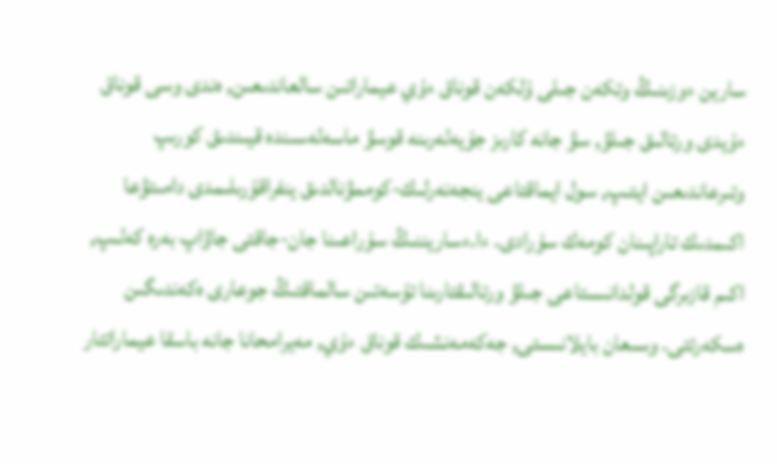سارين ءوزىنىڭ وتكەن جىلى ۇلكەن قوناق ءۇي عيماراتىن سالعاندىعىن, ەندى وسى قوناق ءۇيدى ورتالىق جىلۋ, سۋ جانە كارىز جۇيەلەرىنە قوسۋ ماسەلەسىندە قيىندىق كورىپ وتىرعاندىعىن ايتىپ, سول ايماقتاعى ينجەنەرلىك-كوممۋنالدىق ينفراقۇرىلىمدى دامىتۋعا اكىمدىك تاراپىنان كومەك سۇرادى. ءا.ءساريننىڭ سۇراعىنا جان-جاقتى جاۋاپ بەرە كەلىپ, اكىم قازىرگى قولدانىستاعى جىلۋ ورتالىقتارىنا تۇسەتىن سالماقتىڭ جوعارى ەكەندىگىن ەسكەرتتى. وسىعان بايلانىستى, جەكەمەنشىك قوناق ءۇي, مەيرامحانا جانە باسقا عيماراتتار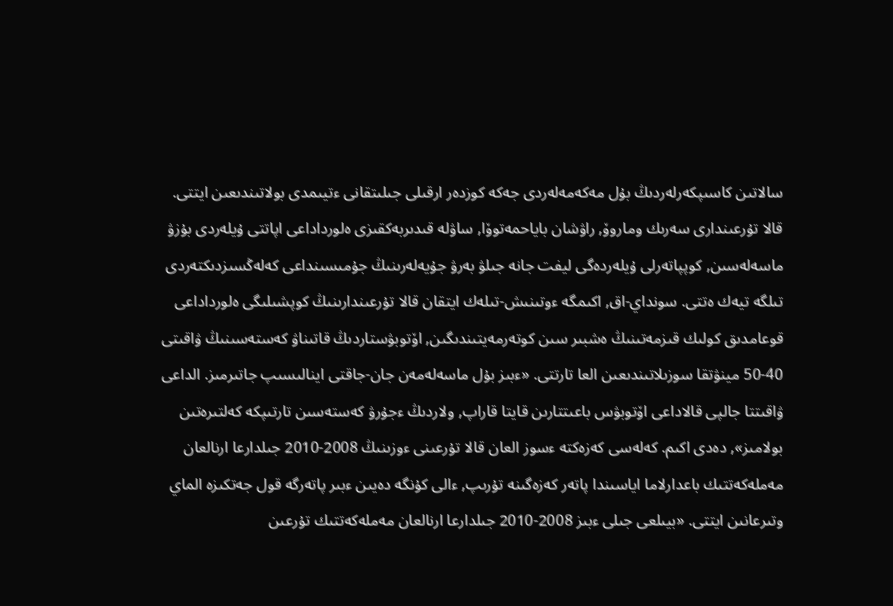سالاتىن كاسىپكەرلەردىڭ بۇل مەكەمەلەردى جەكە كوزدەر ارقىلى جىلىتقانى ءتيىمدى بولاتىندىعىن ايتتى. قالا تۇرعىندارى سەرىك وماروۆ, راۋشان باياحمەتوۆا, ساۋلە قىدىربەكقىزى ەلورداداعى اپاتتى ۇيلەردى بۇزۋ ماسەلەسىن, كوپپاتەرلى ۇيلەردەگى ليفت جانە جىلۋ بەرۋ جۇيەلەرىنىڭ جۇمىسىنداعى كەلەڭسىزدىكتەردى تىلگە تيەك ەتتى. سونداي-اق, اكىمگە ءوتىنىش-تىلەك ايتقان قالا تۇرعىندارىنىڭ كوپشىلىگى ەلورداداعى قوعامدىق كولىك قىزمەتىنىڭ ەشبىر سىن كوتەرمەيتىندىگىن, اۆتوبۋستاردىڭ قاتىناۋ كەستەسىنىڭ ۋاقىتى 40-50 مينۋتقا سوزىلاتىندىعىن العا تارتتى. «ءبىز بۇل ماسەلەمەن جان-جاقتى اينالىسىپ جاتىرمىز. الداعى ۋاقىتتا جالپى قالاداعى اۆتوبۋس باعىتتارىن قايتا قاراپ, ولاردىڭ ءجۇرۋ كەستەسىن تارتىپكە كەلتىرەتىن بولامىز», دەدى اكىم. كەلەسى كەزەكتە ءسوز العان قالا تۇرعىنى ءوزىنىڭ 2008-2010 جىلدارعا ارنالعان مەملەكەتتىك باعدارلاما اياسىندا پاتەر كەزەگىنە تۇرىپ, ءالى كۇنگە دەيىن ءبىر پاتەرگە قول جەتكىزە الماي وتىرعانىن ايتتى. «بيىلعى جىلى ءبىز 2008-2010 جىلدارعا ارنالعان مەملەكەتتىك تۇرعىن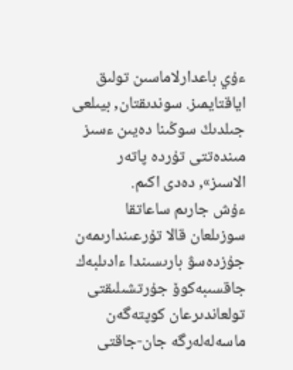ءۇي باعدارلاماسىن تولىق اياقتايمىز. سوندىقتان, بيىلعى جىلدىڭ سوڭىنا دەيىن ءسىز مىندەتتى تۇردە پاتەر الاسىز», دەدى اكىم.
ءۇش جارىم ساعاتقا سوزىلعان قالا تۇرعىندارىمەن جۇزدەسۋ بارىسىندا ءادىلبەك جاقسىبەكوۆ جۇرتشىلىقتى تولعاندىرعان كوپتەگەن ماسەلەلەرگە جان-جاقتى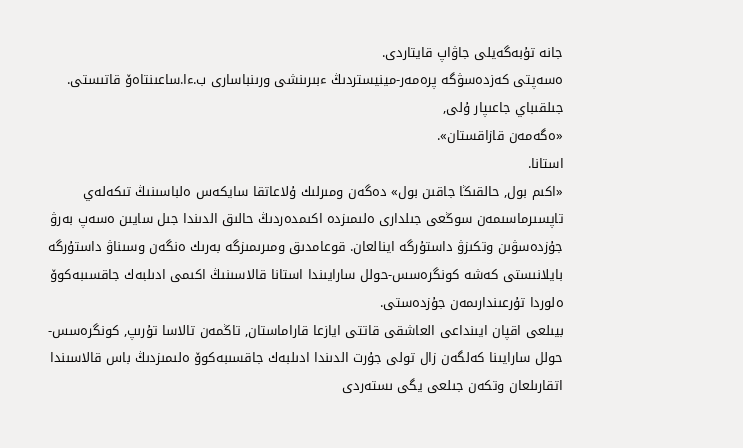جانە تۇبەگەيلى جاۋاپ قايتاردى.
ەسەپتى كەزدەسۋگە پرەمەر-مينيستردىڭ ءبىرىنشى ورىنباسارى ب.ءا.ساعىنتاەۆ قاتىستى.
جىلقىباي جاعىپار ۇلى,
«ەگەمەن قازاقستان».
استانا.
«اكىم بول, حالقىڭا جاقىن بول» دەگەن ومىرلىك ۇلاعاتقا سايكەس ەلباسىنىڭ تىكەلەي تاپسىرماسىمەن سوڭعى جىلدارى ەلىمىزدە اكىمدەردىڭ حالىق الدىندا جىل سايىن ەسەپ بەرۋ جۇزدەسۋىن وتكىزۋ داستۇرگە اينالعان. قوعامدىق ومىرىمىزگە بەرىك ەنگەن وسىناۋ داستۇرگە بايلانىستى كەشە كونگرەسس-حولل سارايىندا استانا قالاسىنىڭ اكىمى ادىلبەك جاقسىبەكوۆ ەلوردا تۇرعىندارىمەن جۇزدەستى.
بيىلعى اقپان ايىنداعى العاشقى قاتتى ايازعا قاراماستان, تاڭمەن تالاسا تۇرىپ, كونگرەسس-حولل سارايىنا كەلگەن زال تولى جۇرت الدىندا ادىلبەك جاقسىبەكوۆ ەلىمىزدىڭ باس قالاسىندا اتقارىلعان وتكەن جىلعى يگى ىستەردى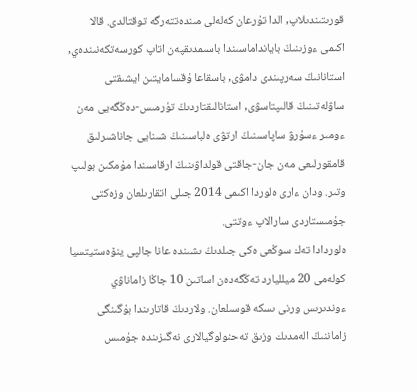قورىتىندىلاپ, الدا تۇرعان كەلەلى مىندەتتەرگە توقتالدى. قالا اكىمى ءوزىنىڭ بايانداماسىندا باسىمدىقپەن اتاپ كورسەتكەنىندەي, استانانىڭ سەرپىندى دامۋى, باسقاعا ۇقسامايتىن ايشىقتى ساۋلەتىنىڭ قالىپتاسۋى, استانالىقتاردىڭ تۇرمىس-دەڭگەيى مەن ءومىر ءسۇرۋ ساپاسىنىڭ ارتۋى ەلباسىنىڭ شىنايى جاناشىرلىق قامقورلىعى مەن جان-جاقتى قولداۋىنىڭ ارقاسىندا مۇمكىن بولىپ وتىر. ودان ءارى ەلوردا اكىمى 2014 جىلى اتقارىلعان وزەكتى جۇمىستاردى سارالاپ ءوتتى.
ەلوردادا تەك سوڭعى ەكى جىلدىڭ ىشىندە عانا جالپى ينۆەستيتسيا كولەمى 20 ميلليارد تەڭگەدەن اساتىن 10 جاڭا زاماناۋي ءوندىرىس ورنى ىسكە قوسىلعان. ولاردىڭ قاتارىندا بۇگىنگى زاماننىڭ الەمدىك وزىق تەحنولوگيالارى نەگىزىندە جۇمىس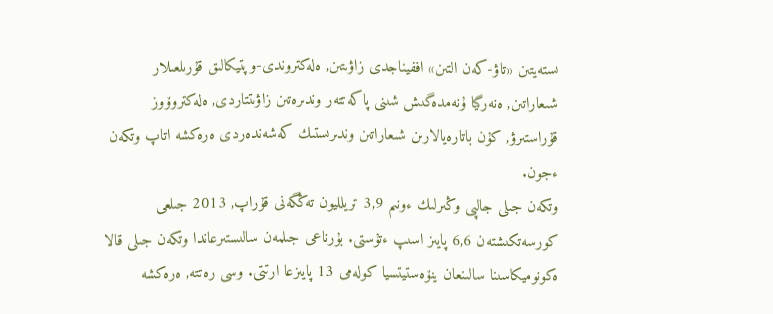ىستەيتىن «تاۋ-كەن التىن» اففيناجدى زاۋىتىن, ەلەكتروندى-وپتيكالىق قۇرىلعىلار شىعاراتىن, ەنەرگيا ۇنەمدەگىش شىنى پاكەتتەر وندىرەتىن زاۋىتتاردى, ەلەكتروۆوز قۇراستىرۋ, كۇن باتارەيالارىن شىعاراتىن وندىرىستىك كەشەندەردى ەرەكشە اتاپ وتكەن ءجون.
وتكەن جىلى جالپى وڭىرلىك ءونىم 3,9 تريلليون تەڭگەنى قۇراپ, 2013 جىلعى كورسەتكىشتەن 6,6 پايىز اسىپ ءتۇستى. بۇرناعى جىلمەن سالىستىرعاندا وتكەن جىلى قالا ەكونوميكاسىنا سالىنعان ينۆەستيتسيا كولەمى 13 پايىزعا ارتتى. وسى رەتتە, ەرەكشە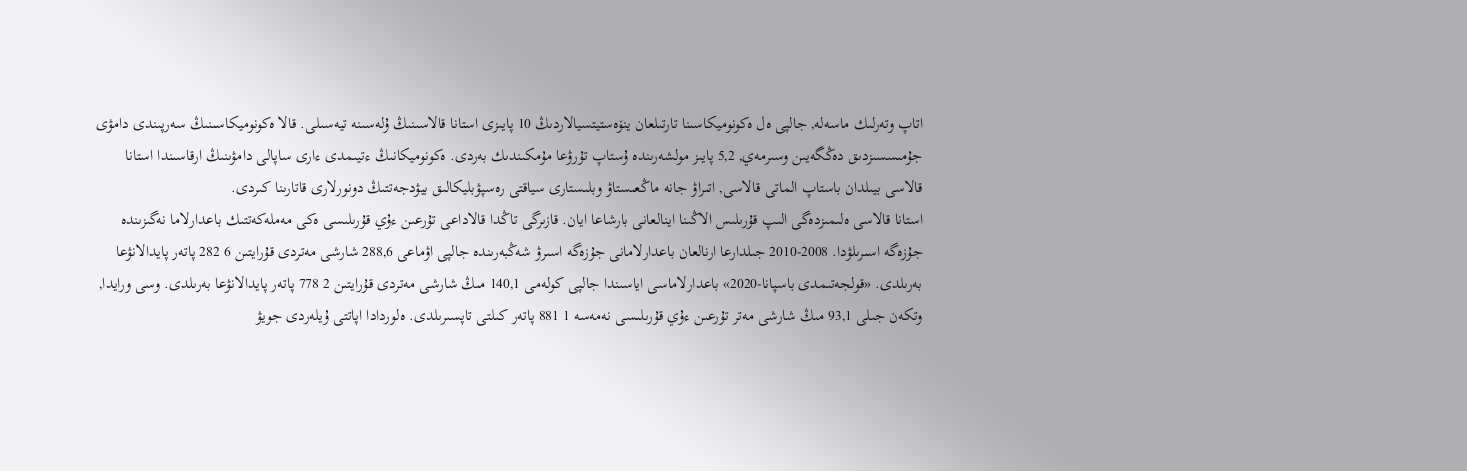اتاپ وتەرلىك ماسەلە, جالپى ەل ەكونوميكاسىنا تارتىلعان ينۆەستيتسيالاردىڭ 10 پايىزى استانا قالاسىنىڭ ۇلەسىنە تيەسىلى. قالا ەكونوميكاسىنىڭ سەرپىندى دامۋى جۇمىسسىزدىق دەڭگەيىن وسىرمەي, 5,2 پايىز مولشەرىندە ۇستاپ تۇرۋعا مۇمكىندىك بەردى. ەكونوميكانىڭ ءتيىمدى ءارى ساپالى دامۋىنىڭ ارقاسىندا استانا قالاسى بيىلدان باستاپ الماتى قالاسى, اتىراۋ جانە ماڭعىستاۋ وبلىستارى سياقتى رەسپۋبليكالىق بيۋدجەتتىڭ دونورلارى قاتارىنا كىردى.
استانا قالاسى ەلىمىزدەگى الىپ قۇرىلىس الاڭىنا اينالعانى بارشاعا ايان. قازىرگى تاڭدا قالاداعى تۇرعىن ءۇي قۇرىلىسى ەكى مەملەكەتتىك باعدارلاما نەگىزىندە جۇزەگە اسىرىلۋدا. 2008-2010 جىلدارعا ارنالعان باعدارلامانى جۇزەگە اسىرۋ شەڭبەرىندە جالپى اۋماعى 288,6 شارشى مەتردى قۇرايتىن 6 282 پاتەر پايدالانۋعا بەرىلدى. «قولجەتىمدى باسپانا-2020» باعدارلاماسى اياسىندا جالپى كولەمى 140,1 مىڭ شارشى مەتردى قۇرايتىن 2 778 پاتەر پايدالانۋعا بەرىلدى. وسى ورايدا, وتكەن جىلى 93,1 مىڭ شارشى مەتر تۇرعىن ءۇي قۇرىلىسى نەمەسە 1 881 پاتەر كىلتى تاپسىرىلدى. ەلوردادا اپاتتى ۇيلەردى جويۋ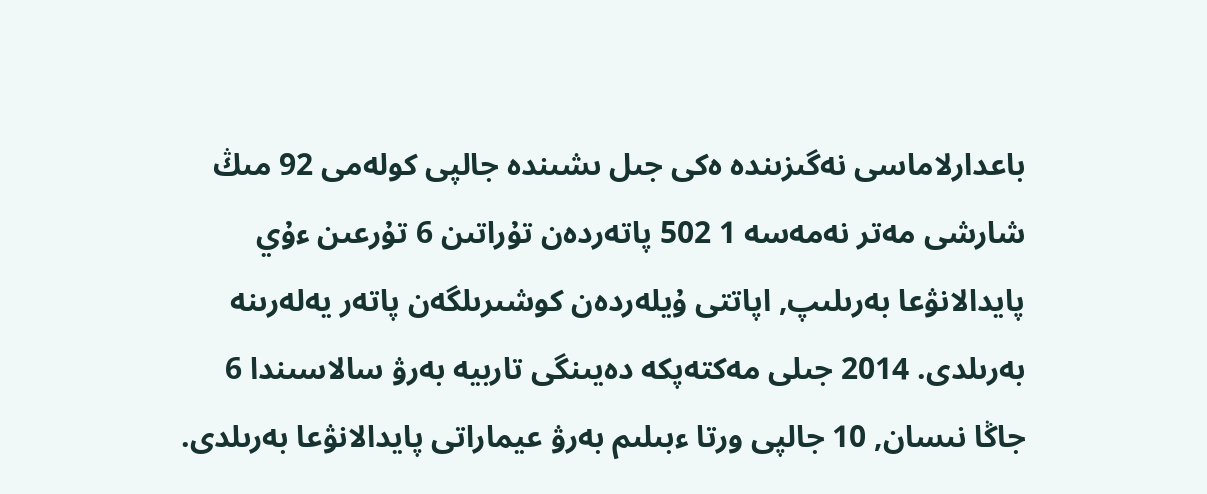باعدارلاماسى نەگىزىندە ەكى جىل ىشىندە جالپى كولەمى 92 مىڭ شارشى مەتر نەمەسە 1 502 پاتەردەن تۇراتىن 6 تۇرعىن ءۇي پايدالانۋعا بەرىلىپ, اپاتتى ۇيلەردەن كوشىرىلگەن پاتەر يەلەرىنە بەرىلدى. 2014 جىلى مەكتەپكە دەيىنگى تاربيە بەرۋ سالاسىندا 6 جاڭا نىسان, 10 جالپى ورتا ءبىلىم بەرۋ عيماراتى پايدالانۋعا بەرىلدى.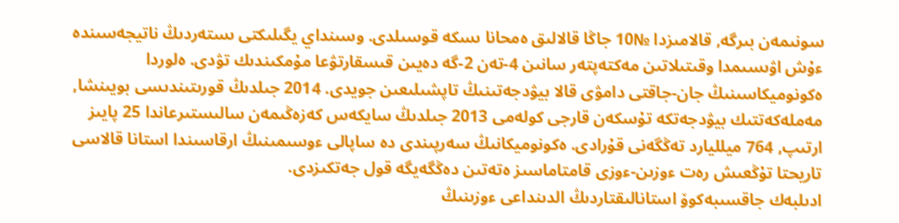سونىمەن بىرگە, قالامىزدا №10 جاڭا قالالىق ەمحانا ىسكە قوسىلدى. وسىنداي يگىلىكتى ىستەردىڭ ناتيجەسىندە ءۇش اۋىسىمدا وقىتىلاتىن مەكتەپتەر سانىن 4-تەن 2-گە دەيىن قىسقارتۋعا مۇمكىندىك تۋدى. ەلوردا ەكونوميكاسىنىڭ جان-جاقتى دامۋى قالا بيۋدجەتىنىڭ تاپشىلىعىن جويدى. 2014 جىلدىڭ قورىتىندىسى بويىنشا, مەملەكەتتىك بيۋدجەتكە تۇسكەن قارجى كولەمى 2013 جىلدىڭ سايكەس كەزەڭىمەن سالىستىرعاندا 25 پايىز ارتىپ, 764 ميلليارد تەڭگەنى قۇرادى. ەكونوميكانىڭ سەرپىندى دە ساپالى ءوسىمىنىڭ ارقاسىندا استانا قالاسى تاريحتا تۇڭعىش رەت ءوزىن-ءوزى قامتاماسىز ەتەتىن دەڭگەيگە قول جەتكىزدى.
ادىلبەك جاقسىبەكوۆ استانالىقتاردىڭ الدىنداعى ءوزىنىڭ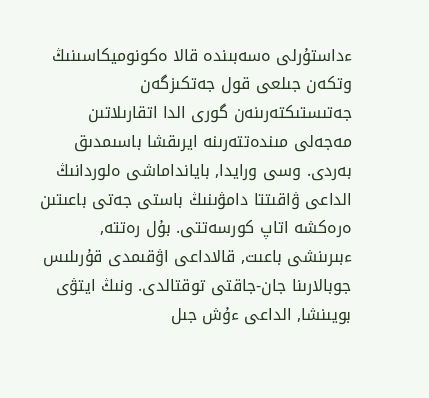ءداستۇرلى ەسەبىندە قالا ەكونوميكاسىنىڭ وتكەن جىلعى قول جەتكىزگەن جەتىستىكتەرىنەن گورى الدا اتقارىلاتىن مەجەلى مىندەتتەرىنە ايرىقشا باسىمدىق بەردى. وسى ورايدا, بايانداماشى ەلوردانىڭ الداعى ۋاقىتتا دامۋىنىڭ باستى جەتى باعىتىن ەرەكشە اتاپ كورسەتتى. بۇل رەتتە, ءبىرىنشى باعىت, قالاداعى اۋقىمدى قۇرىلىس جوبالارىنا جان-جاقتى توقتالدى. ونىڭ ايتۋى بويىنشا, الداعى ءۇش جىل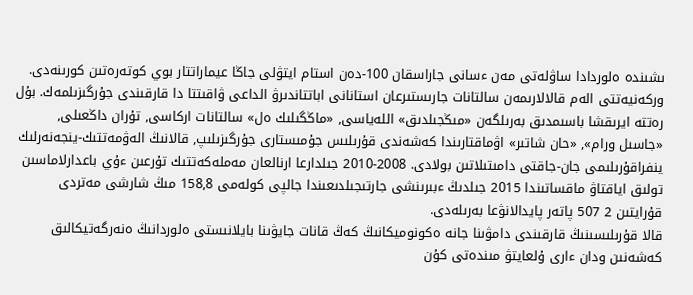ىشىندە ەلوردادا ساۋلەتى مەن ءسانى جاراسقان 100-دەن استام ايتۋلى جاڭا عيماراتتار بوي كوتەرەتىن كورىنەدى. وركەنيەتتى الەم قالالارىمەن سالتانات جارىستىرعان استانانى اباتتاندىرۋ الداعى ۋاقىتتا دا قارقىندى جۇرگىزىلمەك. بۇل رەتتە ايرىقشا باسىمدىق بەرىلگەن «مىڭجىلدىق» اللەياسى, «ماڭگىلىك ەل» سالتانات اركاسى, تۇران داڭعىلى, «جاسىل ورام», «حان شاتىر» اۋماقتارىندا كەشەندى قۇرىلىس جۇمىستارى جۇرگىزىلىپ, قالانىڭ الەۋمەتتىك-ينجەنەرلىك ينفراقۇرىلىمى جان-جاقتى دامىتىلاتىن بولادى. 2008-2010 جىلدارعا ارنالعان مەملەكەتتىك تۇرعىن ءۇي باعدارلاماسىن تولىق اياقتاۋ ماقساتىندا 2015 جىلدىڭ ءبىرىنشى جارتىجىلدىعىندا جالپى كولەمى 158,8 مىڭ شارشى مەتردى قۇرايتىن 2 507 پاتەر پايدالانۋعا بەرىلەدى.
قالا قۇرىلىسىنىڭ قارقىندى دامۋىنا جانە ەكونوميكانىڭ كەڭ قانات جايۋىنا بايلانىستى ەلوردانىڭ ەنەرگەتيكالىق كەشەنىن ودان ءارى ۇلعايتۋ مىندەتى كۇن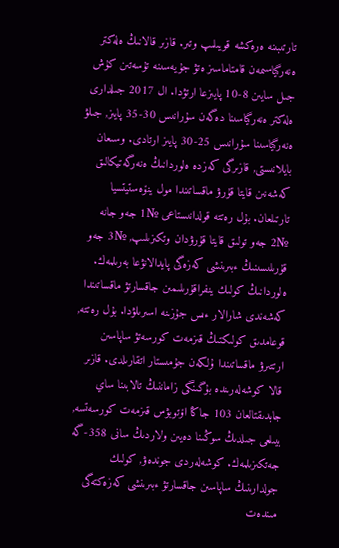تارتىبىنە ەرەكشە قويىلىپ وتىر. قازىر قالانىڭ ەلەكتر ەنەرگياسىمەن قامتاماسىز ەتۋ جۇيەسىنە تۇسەتىن كۇش جىل سايىن 8-10 پايىزعا ارتۋدا. ال 2017 جىلدارى ەلەكتر ەنەرگياسىنا دەگەن سۇرانىس 30-35 پايىز, جىلۋ ەنەرگياسىنا سۇرانىس 25-30 پايىز ارتادى. وسىعان بايلانىستى, قازىرگى كەزدە ەلوردانىڭ ەنەرگەتيكالىق كەشەنىن قايتا قۇرۋ ماقساتىندا مول ينۆەستيتسيا تارتىلعان. بۇل رەتتە قولدانىستاعى №1 جەو جانە №2 جەو تولىق قايتا قۇرۋدان وتكىزىلىپ, №3 جەو قۇرىلىسىنىڭ ءبىرىنشى كەزەگى پايدالانۋعا بەرىلمەك. ەلوردانىڭ كولىك ينفراقۇرىلىمىن جاقسارتۋ ماقساتىندا كەشەندى شارالار ءىس جۇزىنە اسىرىلۋدا. بۇل رەتتە, قوعامدىق كولىكتىڭ قىزمەت كورسەتۋ ساپاسىن ارتتىرۋ ماقساتىندا ۇلكەن جۇمىستار اتقارىلدى. قازىر قالا كوشەلەرىندە بۇگىنگى زاماننىڭ تالابىنا ساي جابدىقتالعان 103 جاڭا اۆتوبۋس قىزمەت كورسەتسە, بيىلعى جىلدىڭ سوڭىنا دەيىن ولاردىڭ سانى 358-گە جەتكىزىلمەك. كوشەلەردى جوندەۋ, كولىك جولدارىنىڭ ساپاسىن جاقسارتۋ ءبىرىنشى كەزەكتەگى مىندەت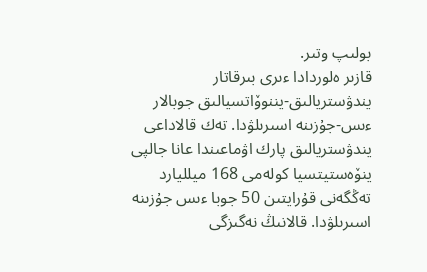بولىپ وتىر.
قازىر ەلوردادا ءىرى بىرقاتار يندۋستريالىق-يننوۆاتسيالىق جوبالار ءىس-جۇزىنە اسىرىلۋدا. تەك قالاداعى يندۋستريالىق پارك اۋماعىندا عانا جالپى ينۆەستيتسيا كولەمى 168 ميلليارد تەڭگەنى قۇرايتىن 50 جوبا ءىس جۇزىنە اسىرىلۋدا. قالانىڭ نەگىزگى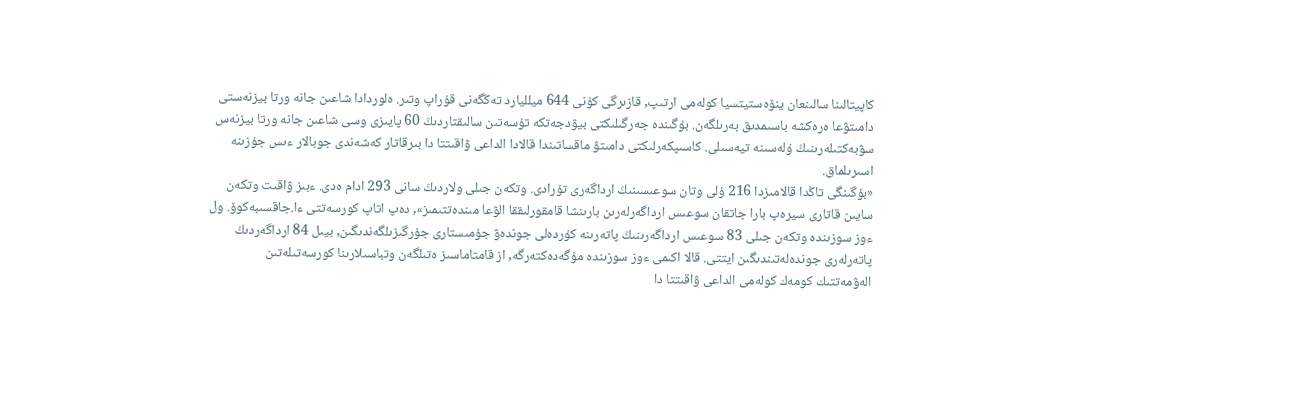كاپيتالىنا سالىنعان ينۆەستيتسيا كولەمى ارتىپ, قازىرگى كۇنى 644 ميلليارد تەڭگەنى قۇراپ وتىر. ەلوردادا شاعىن جانە ورتا بيزنەستى دامىتۋعا ەرەكشە باسىمدىق بەرىلگەن. بۇگىندە جەرگىلىكتى بيۋدجەتكە تۇسەتىن سالىقتاردىڭ 60 پايىزى وسى شاعىن جانە ورتا بيزنەس سۋبەكتىلەرىنىڭ ۇلەسىنە تيەسىلى. كاسىپكەرلىكتى دامىتۋ ماقساتىندا قالادا الداعى ۋاقىتتا دا بىرقاتار كەشەندى جوبالار ءىس جۇزىنە اسىرىلماق.
«بۇگىنگى تاڭدا قالامىزدا 216 ۇلى وتان سوعىسىنىڭ ارداگەرى تۇرادى. وتكەن جىلى ولاردىڭ سانى 293 ادام ەدى. ءبىز ۋاقىت وتكەن سايىن قاتارى سيرەپ بارا جاتقان سوعىس ارداگەرلەرىن بارىنشا قامقورلىققا الۋعا مىندەتتىمىز», دەپ اتاپ كورسەتتى ءا.جاقسىبەكوۆ. ول ءوز سوزىندە وتكەن جىلى 83 سوعىس ارداگەرىنىڭ پاتەرىنە كۇردەلى جوندەۋ جۇمىستارى جۇرگىزىلگەندىگىن, بيىل 84 ارداگەردىڭ پاتەرلەرى جوندەلەتىندىگىن ايتتى. قالا اكىمى ءوز سوزىندە مۇگەدەكتەرگە, از قامتاماسىز ەتىلگەن وتباسىلارىنا كورسەتىلەتىن الەۋمەتتىك كومەك كولەمى الداعى ۋاقىتتا دا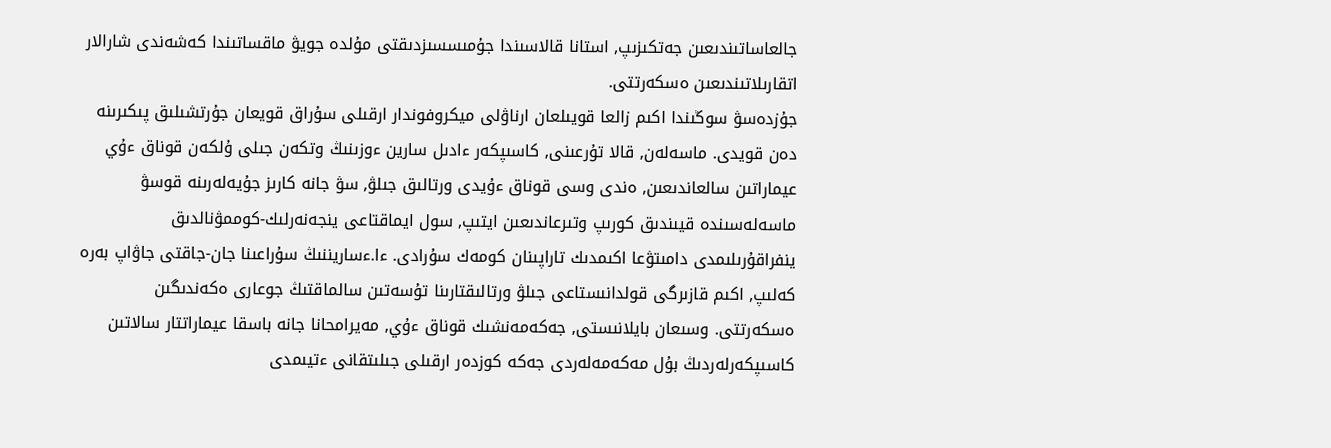جالعاساتىندىعىن جەتكىزىپ, استانا قالاسىندا جۇمىسسىزدىقتى مۇلدە جويۋ ماقساتىندا كەشەندى شارالار اتقارىلاتىندىعىن ەسكەرتتى.
جۇزدەسۋ سوڭىندا اكىم زالعا قويىلعان ارناۋلى ميكروفوندار ارقىلى سۇراق قويعان جۇرتشىلىق پىكىرىنە دەن قويدى. ماسەلەن, قالا تۇرعىنى, كاسىپكەر ءادىل سارين ءوزىنىڭ وتكەن جىلى ۇلكەن قوناق ءۇي عيماراتىن سالعاندىعىن, ەندى وسى قوناق ءۇيدى ورتالىق جىلۋ, سۋ جانە كارىز جۇيەلەرىنە قوسۋ ماسەلەسىندە قيىندىق كورىپ وتىرعاندىعىن ايتىپ, سول ايماقتاعى ينجەنەرلىك-كوممۋنالدىق ينفراقۇرىلىمدى دامىتۋعا اكىمدىك تاراپىنان كومەك سۇرادى. ءا.ءساريننىڭ سۇراعىنا جان-جاقتى جاۋاپ بەرە كەلىپ, اكىم قازىرگى قولدانىستاعى جىلۋ ورتالىقتارىنا تۇسەتىن سالماقتىڭ جوعارى ەكەندىگىن ەسكەرتتى. وسىعان بايلانىستى, جەكەمەنشىك قوناق ءۇي, مەيرامحانا جانە باسقا عيماراتتار سالاتىن كاسىپكەرلەردىڭ بۇل مەكەمەلەردى جەكە كوزدەر ارقىلى جىلىتقانى ءتيىمدى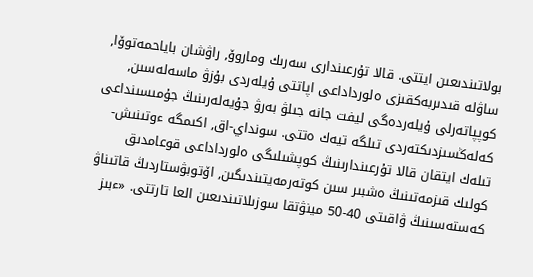بولاتىندىعىن ايتتى. قالا تۇرعىندارى سەرىك وماروۆ, راۋشان باياحمەتوۆا, ساۋلە قىدىربەكقىزى ەلورداداعى اپاتتى ۇيلەردى بۇزۋ ماسەلەسىن, كوپپاتەرلى ۇيلەردەگى ليفت جانە جىلۋ بەرۋ جۇيەلەرىنىڭ جۇمىسىنداعى كەلەڭسىزدىكتەردى تىلگە تيەك ەتتى. سونداي-اق, اكىمگە ءوتىنىش-تىلەك ايتقان قالا تۇرعىندارىنىڭ كوپشىلىگى ەلورداداعى قوعامدىق كولىك قىزمەتىنىڭ ەشبىر سىن كوتەرمەيتىندىگىن, اۆتوبۋستاردىڭ قاتىناۋ كەستەسىنىڭ ۋاقىتى 40-50 مينۋتقا سوزىلاتىندىعىن العا تارتتى. «ءبىز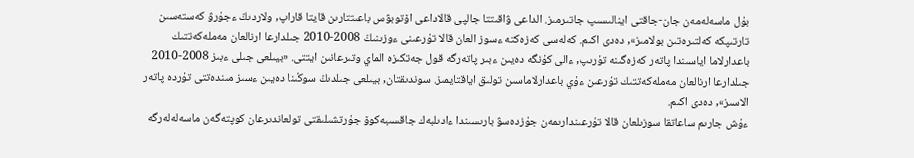بۇل ماسەلەمەن جان-جاقتى اينالىسىپ جاتىرمىز. الداعى ۋاقىتتا جالپى قالاداعى اۆتوبۋس باعىتتارىن قايتا قاراپ, ولاردىڭ ءجۇرۋ كەستەسىن تارتىپكە كەلتىرەتىن بولامىز», دەدى اكىم. كەلەسى كەزەكتە ءسوز العان قالا تۇرعىنى ءوزىنىڭ 2008-2010 جىلدارعا ارنالعان مەملەكەتتىك باعدارلاما اياسىندا پاتەر كەزەگىنە تۇرىپ, ءالى كۇنگە دەيىن ءبىر پاتەرگە قول جەتكىزە الماي وتىرعانىن ايتتى. «بيىلعى جىلى ءبىز 2008-2010 جىلدارعا ارنالعان مەملەكەتتىك تۇرعىن ءۇي باعدارلاماسىن تولىق اياقتايمىز. سوندىقتان, بيىلعى جىلدىڭ سوڭىنا دەيىن ءسىز مىندەتتى تۇردە پاتەر الاسىز», دەدى اكىم.
ءۇش جارىم ساعاتقا سوزىلعان قالا تۇرعىندارىمەن جۇزدەسۋ بارىسىندا ءادىلبەك جاقسىبەكوۆ جۇرتشىلىقتى تولعاندىرعان كوپتەگەن ماسەلەلەرگە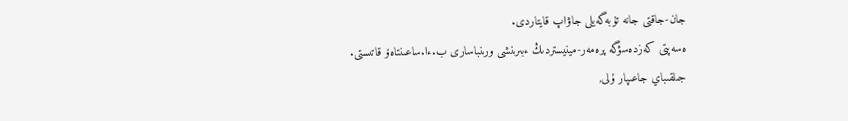جان-جاقتى جانە تۇبەگەيلى جاۋاپ قايتاردى.
ەسەپتى كەزدەسۋگە پرەمەر-مينيستردىڭ ءبىرىنشى ورىنباسارى ب.ءا.ساعىنتاەۆ قاتىستى.
جىلقىباي جاعىپار ۇلى,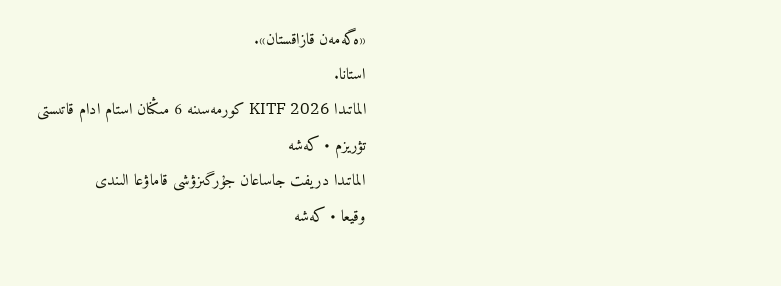«ەگەمەن قازاقستان».
استانا.
الماتىدا KITF 2026 كورمەسىنە 6 مىڭنان استام ادام قاتىستى
تۋريزم • كەشە
الماتىدا دريفت جاساعان جۇرگىزۋشى قاماۋعا الىندى
وقيعا • كەشە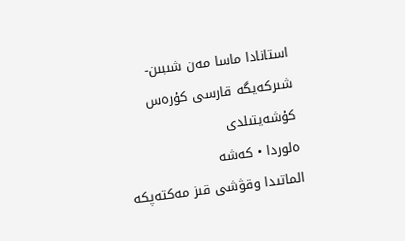استانادا ماسا مەن شىبىن-شىركەيگە قارسى كۇرەس كۇشەيتىلدى
ەلوردا • كەشە
الماتىدا وقۋشى قىز مەكتەپكە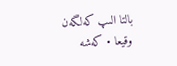بالتا الىپ كەلگەن
وقيعا • كەشە